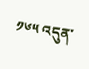༡༦༥ འདུན་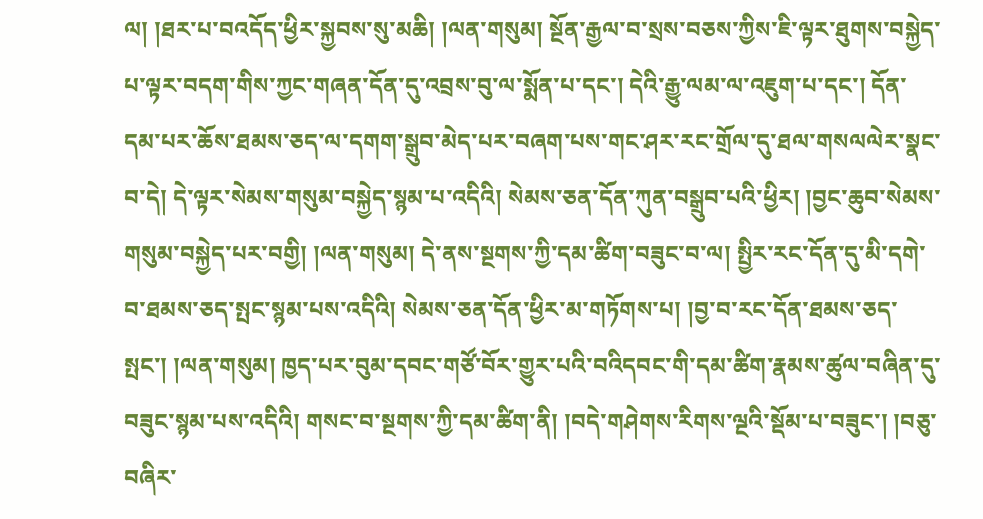ལ། །ཐར་པ་བའདོད་ཕྱིར་སྐྱབས་སུ་མཆི། །ལན་གསུམ། སྔོན་རྒྱལ་བ་སྲས་བཅས་ཀྱིས་ཇི་ལྟར་ཐུགས་བསྐྱེད་པ་ལྟར་བདག་གིས་ཀྱང་གཞན་དོན་དུ་འབྲས་བུ་ལ་སྨོན་པ་དང་། དེའི་རྒྱུ་ལམ་ལ་འཇུག་པ་དང་། དོན་དམ་པར་ཆོས་ཐམས་ཅད་ལ་དགག་སྒྲུབ་མེད་པར་བཞག་པས་གང་ཤར་རང་གྲོལ་དུ་ཐལ་གསལལེར་སྣང་བ་དེ། དེ་ལྟར་སེམས་གསུམ་བསྐྱེད་སྙམ་པ་འདིའི། སེམས་ཅན་དོན་ཀུན་བསྒྲུབ་པའི་ཕྱིར། །བྱང་ཆུབ་སེམས་གསུམ་བསྐྱེད་པར་བགྱི། །ལན་གསུམ། དེ་ནས་སྔགས་ཀྱི་དམ་ཚིག་བཟུང་བ་ལ། སྤྱིར་རང་དོན་དུ་མི་དགེ་བ་ཐམས་ཅད་སྤང་སྙམ་པས་འདིའི། སེམས་ཅན་དོན་ཕྱིར་མ་གཏོགས་པ། །བྱ་བ་རང་དོན་ཐམས་ཅད་སྤང་། །ལན་གསུམ། ཁྱད་པར་བུམ་དབང་གཙོ་བོར་གྱུར་པའི་བའིདབང་གི་དམ་ཚིག་རྣམས་ཚུལ་བཞིན་དུ་བཟུང་སྙམ་པས་འདིའི། གསང་བ་སྔགས་ཀྱི་དམ་ཚིག་ནི། །བདེ་གཤེགས་རིགས་ལྔའི་སྡོམ་པ་བཟུང་། །བཅུ་བཞིར་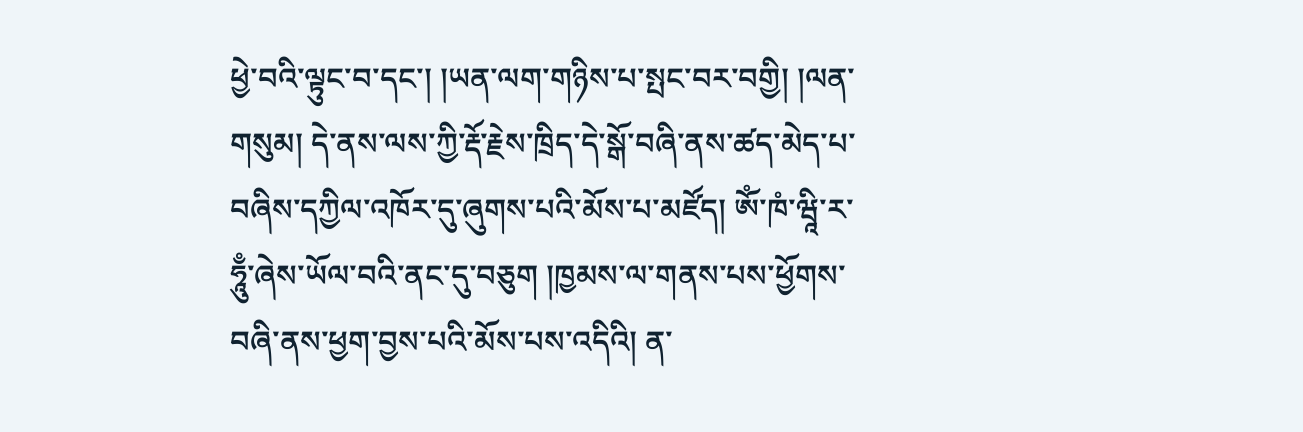ཕྱེ་བའི་ལྟུང་བ་དང་། །ཡན་ལག་གཉིས་པ་སྤང་བར་བགྱི། །ལན་གསུམ། དེ་ནས་ལས་ཀྱི་རྡོ་རྗེས་ཁྲིད་དེ་སྒོ་བཞི་ནས་ཚད་མེད་པ་བཞིས་དཀྱིལ་འཁོར་དུ་ཞུགས་པའི་མོས་པ་མཛོད། ༀ་ཁཾ་ཝཱི་ར་ཧཱུྃ་ཞེས་ཡོལ་བའི་ནང་དུ་བཅུག །ཁྱམས་ལ་གནས་པས་ཕྱོགས་བཞི་ནས་ཕྱག་བྱས་པའི་མོས་པས་འདིའི། ན་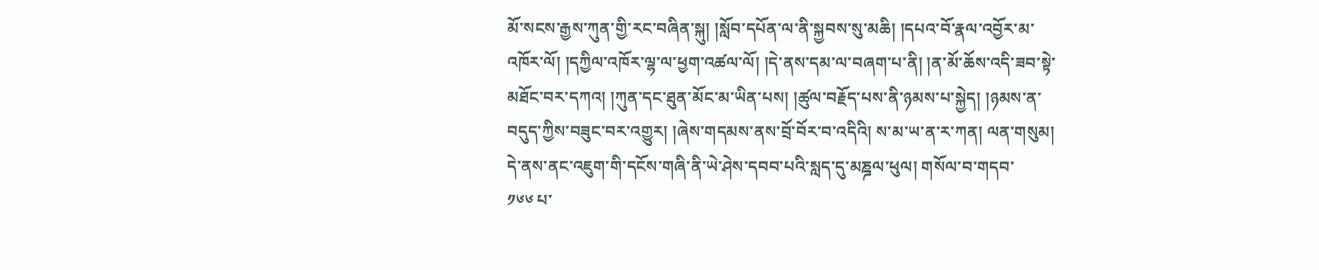མོ་སངས་རྒྱས་ཀུན་གྱི་རང་བཞིན་སྐུ། །སློབ་དཔོན་ལ་ནི་སྐྱབས་སུ་མཆི། །དཔའ་བོ་རྣལ་འབྱོར་མ་འཁོར་ལོ། །དཀྱིལ་འཁོར་ལྷ་ལ་ཕྱག་འཚལ་ལོ། །དེ་ནས་དམ་ལ་བཞག་པ་ནི། །ན་མོ་ཆོས་འདི་ཟབ་སྟེ་མཐོང་བར་དཀའ། །ཀུན་དང་ཐུན་མོང་མ་ཡིན་པས། །ཚུལ་བརྗོད་པས་ནི་ཉམས་པ་སྐྱེད། །ཉམས་ན་བདུད་ཀྱིས་བཟུང་བར་འགྱུར། །ཞེས་གདམས་ནས་བྲོ་བོར་བ་འདིའི། ས་མ་ཡ་ན་ར་ཀན། ལན་གསུམ། དེ་ནས་ནང་འཇུག་གི་དངོས་གཞི་ནི་ཡེ་ཤེས་དབབ་པའི་སླད་དུ་མཎྜལ་ཕུལ། གསོལ་བ་གདབ་
༡༦༦ པ་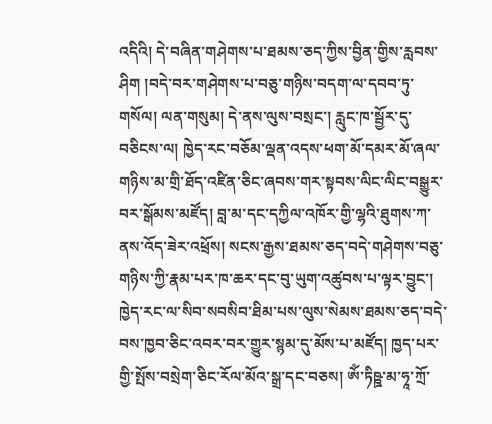འདིའི། དེ་བཞིན་གཤེགས་པ་ཐམས་ཅད་ཀྱིས་བྱིན་གྱིས་རླབས་ཤིག །བདེ་བར་གཤེགས་པ་བཅུ་གཉིས་བདག་ལ་དབབ་ཏུ་གསོལ། ལན་གསུམ། དེ་ནས་ལུས་བསྲང་། རླུང་ཁ་སྦྱོར་དུ་བཅིངས་ལ། ཁྱེད་རང་བཅོམ་ལྡན་འདས་ཕག་མོ་དམར་མོ་ཞལ་གཉིས་མ་གྲི་ཐོད་འཛིན་ཅིང་ཞབས་གར་སྟབས་ལིང་ལིང་བསྒྱུར་བར་སྒོམས་མཛོད། བླ་མ་དང་དཀྱིལ་འཁོར་གྱི་ལྷའི་ཐུགས་ཀ་ནས་འོད་ཟེར་འཕྲོས། སངས་རྒྱས་ཐམས་ཅད་བདེ་གཤེགས་བཅུ་གཉིས་ཀྱི་རྣམ་པར་ཁ་ཆར་དང་བུ་ཡུག་འཚུབས་པ་ལྟར་བྱུང་། ཁྱེད་རང་ལ་སིབ་སབསིབ་ཐིམ་པས་ལུས་སེམས་ཐམས་ཅད་བདེ་བས་ཁྱབ་ཅིང་འབར་བར་གྱུར་སྙམ་དུ་མོས་པ་མཛོད། ཁྱད་པར་གྱི་སྤོས་བསྲེག་ཅིང་རོལ་མོའ་སྒྲ་དང་བཅས། ༀ་ཏིཥྛ་མ་ཧཱ་ཀྲོ་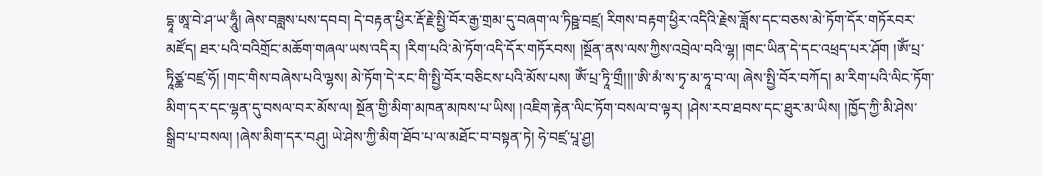དྷཱ་ཨཱ་བེ་ཤ་ཡ་ཧཱུྃ། ཞེས་བཟླས་པས་དབབ། དེ་བརྟན་ཕྱིར་རྡོ་རྗེ་སྤྱི་བོར་རྒྱ་གྲམ་དུ་བཞག་ལ་ཏིཥྛ་བཛྲ། རིགས་བརྟག་ཕྱིར་འདིའི་རྗེས་ཟློས་དང་བཅས་མེ་ཏོག་དོར་གཏོརབར་མཛོད། ཐར་པའི་བའིགྲོང་མཆོག་གཞལ་ཡས་འདིར། །རིག་པའི་མེ་ཏོག་འདི་དོར་གཏོརབས། །སྔོན་ནས་ལས་ཀྱིས་འབྲེལ་བའི་ལྷ། །གང་ཡིན་དེ་དང་འཕྲད་པར་ཤོག །ༀ་པྲ་ཏཱིཙྪ་བཛྲ་ཧོ། །གང་གིས་བཞེས་པའི་ལྷས། མེ་ཏོག་དེ་རང་གི་སྤྱི་བོར་བཅིངས་པའི་མོས་པས། ༀ་པྲ་ཏཱི་གྲྀ།།།་ཨི་མཾ་ས་ཏྭ་མ་ཧཱ་བ་ལ། ཞེས་སྤྱི་བོར་བཀོད། མ་རིག་པའི་ལིང་ཏོག་མིག་དར་དང་ལྷན་དུ་བསལ་བར་མོས་ལ། སྔོན་གྱི་མིག་མཁན་མཁས་པ་ཡིས། །འཇིག་རྟེན་ལིང་ཏོག་བསལ་བ་ལྟར། །ཤེས་རབ་ཐབས་དང་ཐུར་མ་ཡིས། །ཁྱོད་ཀྱི་མི་ཤེས་སྒྲིབ་པ་བསལ། །ཞེས་མིག་དར་བཤུ། ཡེ་ཤེས་ཀྱི་མིག་ཐོབ་པ་ལ་མཐོང་བ་བསྟན་ཏེ། ཧེ་བཛྲ་པཱ་ཤྱ།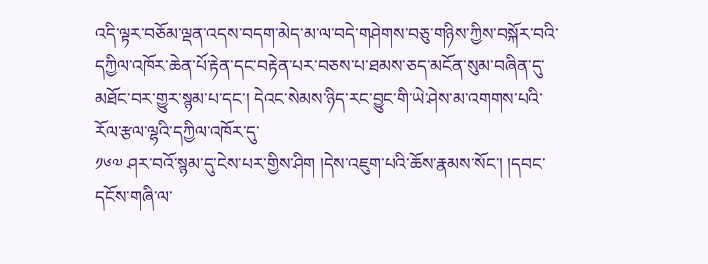འདི་ལྟར་བཅོམ་ལྡན་འདས་བདག་མེད་མ་ལ་བདེ་གཤེགས་བཅུ་གཉིས་ཀྱིས་བསྐོར་བའི་དཀྱིལ་འཁོར་ཆེན་པོ་རྟེན་དང་བརྟེན་པར་བཅས་པ་ཐམས་ཅད་མངོན་སུམ་བཞིན་དུ་མཐོང་བར་གྱུར་སྙམ་པ་དང་། དེའང་སེམས་ཉིད་རང་བྱུང་གི་ཡེ་ཤེས་མ་འགགས་པའི་རོལ་རྩལ་ལྷའི་དཀྱིལ་འཁོར་དུ་
༡༦༧ ཤར་བའོ་སྙམ་དུ་ངེས་པར་གྱིས་ཤིག །དེས་འཇུག་པའི་ཆོས་རྣམས་སོང་། །དབང་དངོས་གཞི་ལ་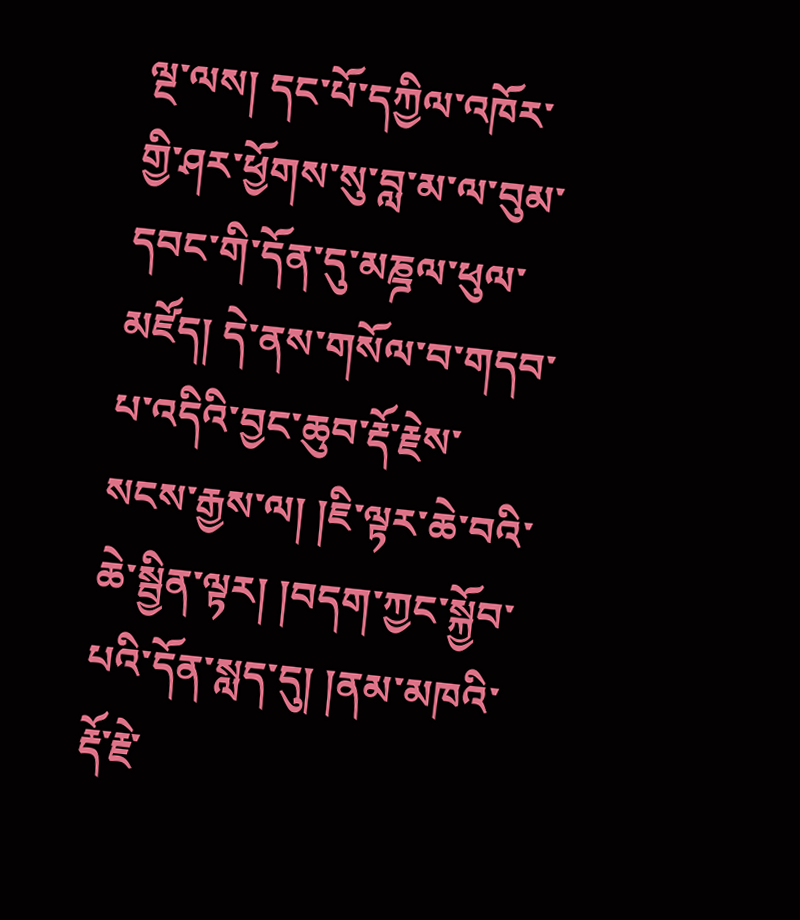ལྔ་ལས། དང་པོ་དཀྱིལ་འཁོར་གྱི་ཤར་ཕྱོགས་སུ་བླ་མ་ལ་བུམ་དབང་གི་དོན་དུ་མཎྜལ་ཕུལ་མཛོད། དེ་ནས་གསོལ་བ་གདབ་པ་འདིའི་བྱང་ཆུབ་རྡོ་རྗེས་སངས་རྒྱས་ལ། །ཇི་ལྟར་ཆེ་བའི་ཆེ་སྦྱིན་ལྟར། །བདག་ཀྱང་སྐྱོབ་པའི་དོན་སླད་དུ། །ནམ་མཁའི་རྡོ་རྗེ་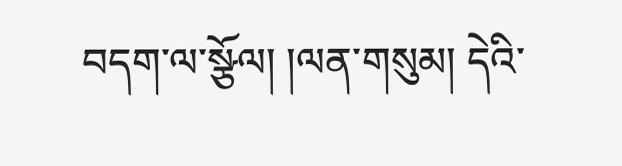བདག་ལ་སྩོལ། །ལན་གསུམ། དེའི་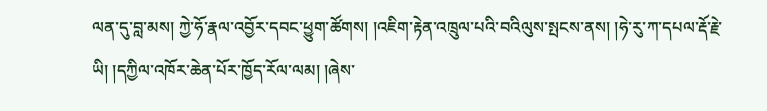ལན་དུ་བླ་མས། ཀྱེ་ཧོ་རྣལ་འབྱོར་དབང་ཕྱུག་ཚོགས། །འཇིག་རྟེན་འཁྲུལ་པའི་བའིལུས་སྤངས་ནས། །ཧེ་རུ་ཀ་དཔལ་རྡོ་རྗེ་ཡི། །དཀྱིལ་འཁོར་ཆེན་པོར་ཁྱོད་རོལ་ལམ། །ཞེས་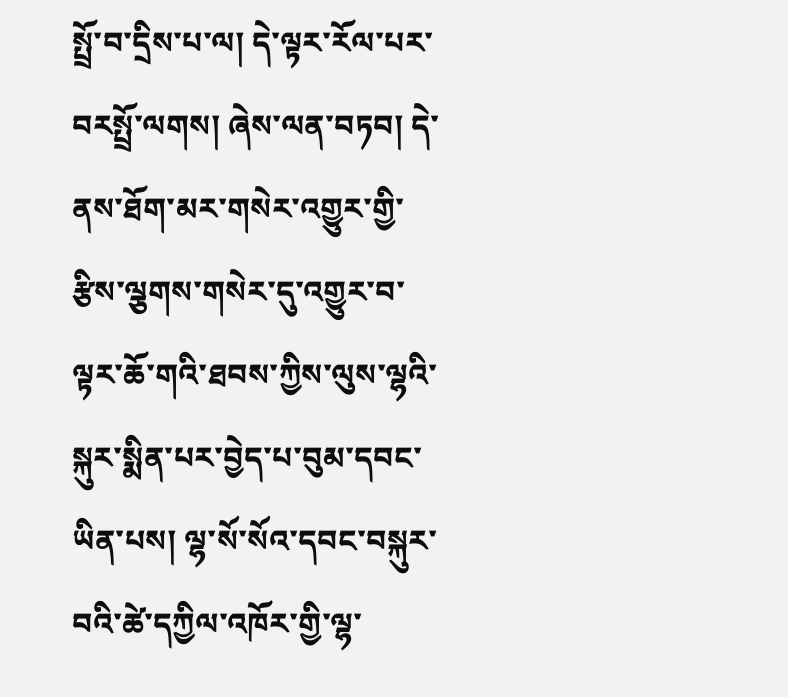སྤྲོ་བ་དྲིས་པ་ལ། དེ་ལྟར་རོལ་པར་བརསྤྲོ་ལགས། ཞེས་ལན་བཏབ། དེ་ནས་ཐོག་མར་གསེར་འགྱུར་གྱི་རྩིས་ལྕགས་གསེར་དུ་འགྱུར་བ་ལྟར་ཆོ་གའི་ཐབས་ཀྱིས་ལུས་ལྷའི་སྐུར་སྨིན་པར་བྱེད་པ་བུམ་དབང་ཡིན་པས། ལྷ་སོ་སོའ་དབང་བསྐུར་བའི་ཚེ་དཀྱིལ་འཁོར་གྱི་ལྷ་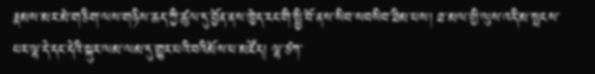རྣམས་མར་མེ་གཅིག་ལས་གཉིས་ཆད་ཀྱི་ཚུལ་དུ་བྱོན་ནས་ཁྱེད་རང་གི་སྤྱི་བོ་ནས་སིབ་སབསིབ་ཐིམ་པས། ཐ་མལ་གྱི་ལུས་འདི་མ་སྤངས་པར་ལྷ་དེ་དང་དེའི་སྐུར་ལམ་ལམ་དུ་གྱུར་པའི་བའིམོས་པ་མཛོད། ལྷ་ཙཀ་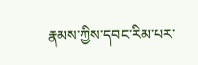རྣམས་ཀྱིས་དབང་རིམ་པར་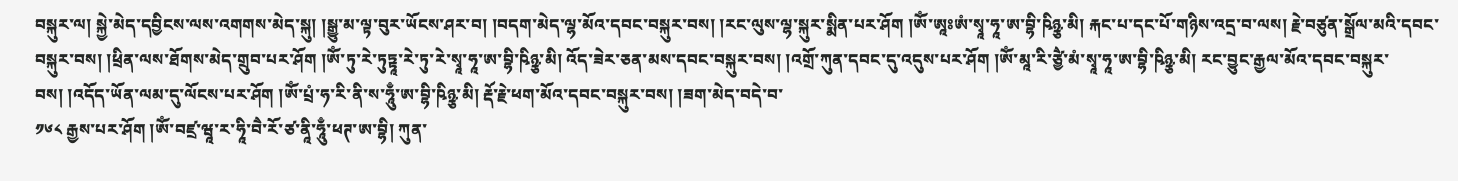བསྐུར་ལ། སྐྱེ་མེད་དབྱིངས་ལས་འགགས་མེད་སྐུ། །སྒྱུ་མ་ལྟ་བུར་ཡོངས་ཤར་བ། །བདག་མེད་ལྷ་མོའ་དབང་བསྐུར་བས། །རང་ལུས་ལྷ་སྐུར་སྨིན་པར་ཤོག །ༀ་ཨཱཿཨཾ་སྭཱ་ཧཱ་ཨ་བྷི་ཥིཉྩ་མི། རྐང་པ་དང་པོ་གཉིས་འདྲ་བ་ལས། རྗེ་བཙུན་སྒྲོལ་མའི་དབང་བསྐུར་བས། །ཕྲིན་ལས་ཐོགས་མེད་གྲུབ་པར་ཤོག །ༀ་ཏུ་རེ་ཏུཏྟཱ་རེ་ཏུ་རེ་སྭཱ་ཧཱ་ཨ་བྷི་ཥིཉྩ་མི། འོད་ཟེར་ཅན་མས་དབང་བསྐུར་བས། །འགྲོ་ཀུན་དབང་དུ་འདུས་པར་ཤོག །ༀ་མཱ་རི་ཙྱཻ་མཾ་སྭཱ་ཧཱ་ཨ་བྷི་ཥིཉྩ་མི། རང་བྱུང་རྒྱལ་མོའ་དབང་བསྐུར་བས། །འདོད་ཡོན་ལམ་དུ་ལོངས་པར་ཤོག །ༀ་པྲཾ་ཧ་རི་ནི་ས་ཧཱུྃ་ཨ་བྷི་ཥིཉྩ་མི། རྡོ་རྗེ་ཕག་མོའ་དབང་བསྐུར་བས། །ཟག་མེད་བདེ་བ་
༡༦༨ རྒྱས་པར་ཤོག །ༀ་བཛྲ་ཝཱ་ར་ཧཱི་བཻ་རོ་ཙ་ནཱི་ཧཱུྃ་ཕཊ་ཨ་བྷི། ཀུན་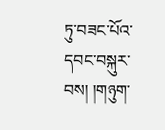ཏུ་བཟང་པོའ་དབང་བསྐུར་བས། །གཉུག་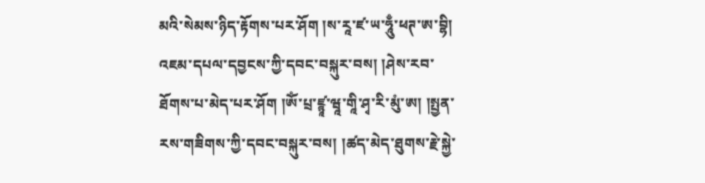མའི་སེམས་ཉིད་རྟོགས་པར་ཤོག །ས་རཱ་ཛ་ཡ་ཧཱུྃ་ཕཊ་ཨ་བྷི། འཇམ་དཔལ་དབྱངས་ཀྱི་དབང་བསྐུར་བས། །ཤེས་རབ་ཐོགས་པ་མེད་པར་ཤོག །ༀ་པྲ་ཛྙཱ་ཝཱ་གཱི་ཤྭ་རི་མུཾ་ཨ། །སྤྱན་རས་གཟིགས་ཀྱི་དབང་བསྐུར་བས། །ཚད་མེད་ཐུགས་རྗེ་སྐྱེ་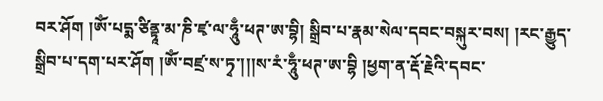བར་ཤོག །ༀ་པདྨ་ཙིནྟཱ་མ་ཎི་ཛྭ་ལ་ཧཱུྃ་ཕཊ་ཨ་བྷི། སྒྲིབ་པ་རྣམ་སེལ་དབང་བསྐུར་བས། །རང་རྒྱུད་སྒྲིབ་པ་དག་པར་ཤོག །ༀ་བཛྲ་ས་ཏྭ་།།།ས་རཾ་ཧཱུྃ་ཕཊ་ཨ་བྷི །ཕྱག་ན་རྡོ་རྗེའི་དབང་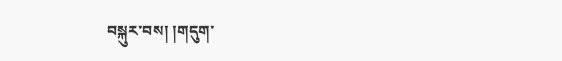བསྐུར་བས། །གདུག་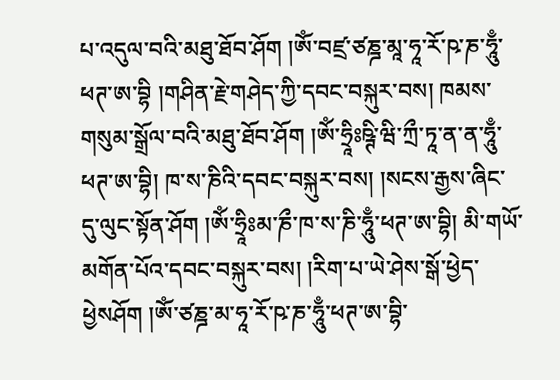པ་འདུལ་བའི་མཐུ་ཐོབ་ཤོག །ༀ་བཛྲ་ཙཎྜ་མཱ་ཧཱ་རོ་ཥ་ཎ་ཧཱུྃ་ཕཊ་ཨ་བྷི །གཤིན་རྗེ་གཤེད་ཀྱི་དབང་བསྐུར་བས། ཁམས་གསུམ་སྒྲོལ་བའི་མཐུ་ཐོབ་ཤོག །ༀ་ཧྲཱིཿཥྚི་ཝི་ཀྲྀ་ཏཱ་ན་ན་ཧཱུྃ་ཕཊ་ཨ་བྷི། ཁ་ས་ཎིའི་དབང་བསྐུར་བས། །སངས་རྒྱས་ཞིང་དུ་ལུང་སྟོན་ཤོག །ༀ་ཧྲཱིཿམ་ཎྀ་ཁ་ས་ཎི་ཧཱུྃ་ཕཊ་ཨ་བྷི། མི་གཡོ་མགོན་པོའ་དབང་བསྐུར་བས། །རིག་པ་ཡེ་ཤེས་སྒོ་ཕྱེད་ཕྱེསཤོག །ༀ་ཙཎྜ་མ་ཧཱ་རོ་ཥ་ཎ་ཧཱུྃ་ཕཊ་ཨ་བྷི་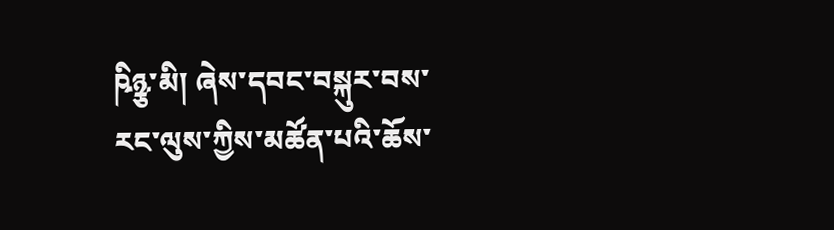ཥིཉྩ་མི། ཞེས་དབང་བསྐུར་བས་རང་ལུས་ཀྱིས་མཚོན་པའི་ཆོས་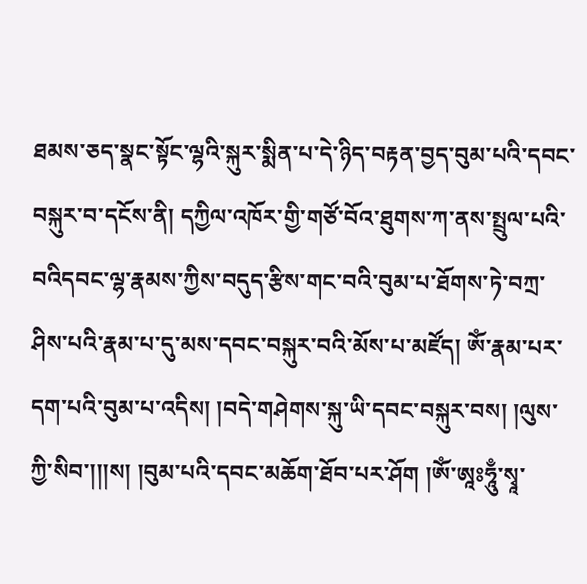ཐམས་ཅད་སྣང་སྟོང་ལྷའི་སྐུར་སྨིན་པ་དེ་ཉིད་བརྟན་བྱད་བུམ་པའི་དབང་བསྐུར་བ་དངོས་ནི། དཀྱིལ་འཁོར་གྱི་གཙོ་བོའ་ཐུགས་ཀ་ནས་སྤྲུལ་པའི་བའིདབང་ལྷ་རྣམས་ཀྱིས་བདུད་རྩིས་གང་བའི་བུམ་པ་ཐོགས་ཏེ་བཀྲ་ཤིས་པའི་རྣམ་པ་དུ་མས་དབང་བསྐུར་བའི་མོས་པ་མཛོད། ༀ་རྣམ་པར་དག་པའི་བུམ་པ་འདིས། །བདེ་གཤེགས་སྐུ་ཡི་དབང་བསྐུར་བས། །ལུས་ཀྱི་སིབ་།།།ས། །བུམ་པའི་དབང་མཆོག་ཐོབ་པར་ཤོག །ༀ་ཨཱཿཧཱུྃ་སྭཱ་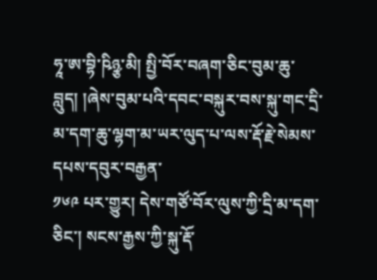ཧཱ་ཨ་བྷི་ཥིཉྩ་མི། སྤྱི་བོར་བཞག་ཅིང་བུམ་ཆུ་བླུད། །ཞེས་བུམ་པའི་དབང་བསྐུར་བས་སྐུ་གང་དྲི་མ་དག་ཆུ་ལྷག་མ་ཡར་ལུད་པ་ལས་རྡོ་རྗེ་སེམས་དཔས་དབུར་བརྒྱན་
༡༦༩ པར་གྱུར། དེས་གཙོ་བོར་ལུས་ཀྱི་དྲི་མ་དག་ཅིང་། སངས་རྒྱས་ཀྱི་སྐུ་རྡོ་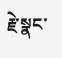རྗེ་སྣང་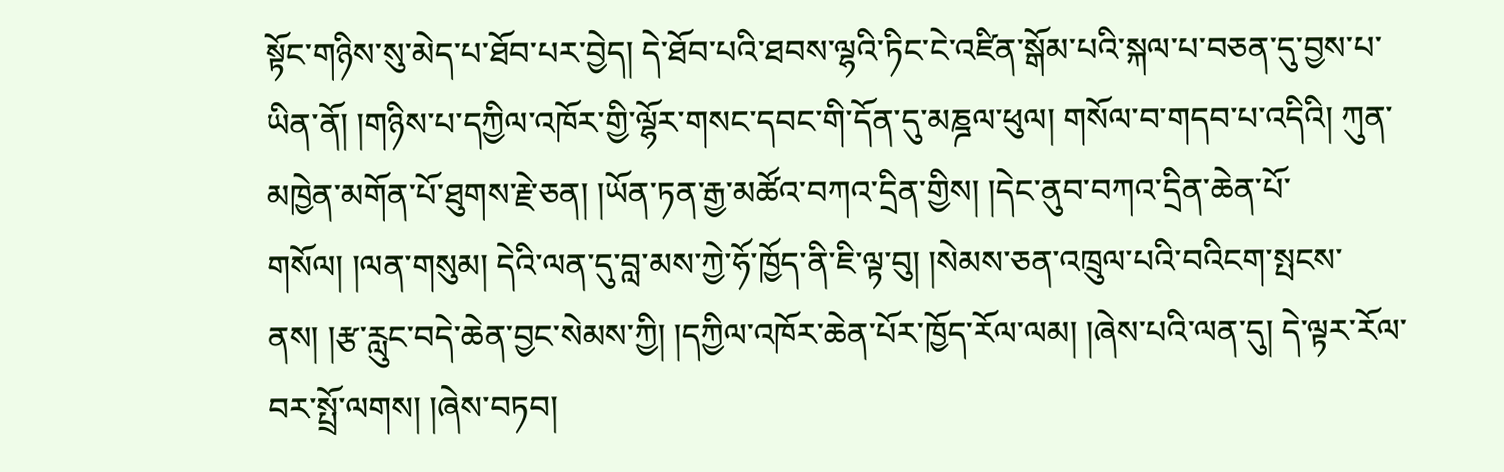སྟོང་གཉིས་སུ་མེད་པ་ཐོབ་པར་བྱེད། དེ་ཐོབ་པའི་ཐབས་ལྷའི་ཏིང་ངེ་འཛིན་སྒོམ་པའི་སྐལ་པ་བཅན་དུ་བྱས་པ་ཡིན་ནོ། །གཉིས་པ་དཀྱིལ་འཁོར་གྱི་ལྷོར་གསང་དབང་གི་དོན་དུ་མཎྜལ་ཕུལ། གསོལ་བ་གདབ་པ་འདིའི། ཀུན་མཁྱེན་མགོན་པོ་ཐུགས་རྗེ་ཅན། །ཡོན་ཏན་རྒྱ་མཚོའ་བཀའ་དྲིན་གྱིས། །དེང་ནུབ་བཀའ་དྲིན་ཆེན་པོ་གསོལ། །ལན་གསུམ། དེའི་ལན་དུ་བླ་མས་ཀྱེ་ཧོ་ཁྱོད་ནི་ཇི་ལྟ་བུ། །སེམས་ཅན་འཁྲུལ་པའི་བའིངག་སྤངས་ནས། །རྩ་རླུང་བདེ་ཆེན་བྱང་སེམས་ཀྱི། །དཀྱིལ་འཁོར་ཆེན་པོར་ཁྱོད་རོལ་ལམ། །ཞེས་པའི་ལན་དུ། དེ་ལྟར་རོལ་བར་སྤྲོ་ལགས། །ཞེས་བཏབ།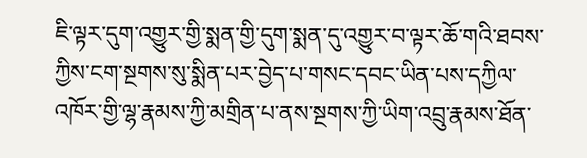ཇི་ལྟར་དུག་འགྱུར་གྱི་སྨན་གྱི་དུག་སྨན་དུ་འགྱུར་བ་ལྟར་ཆོ་གའི་ཐབས་ཀྱིས་ངག་སྔགས་སུ་སྨིན་པར་བྱེད་པ་གསང་དབང་ཡིན་པས་དཀྱིལ་འཁོར་གྱི་ལྷ་རྣམས་ཀྱི་མགྲིན་པ་ནས་སྔགས་ཀྱི་ཡིག་འབྲུ་རྣམས་ཐོན་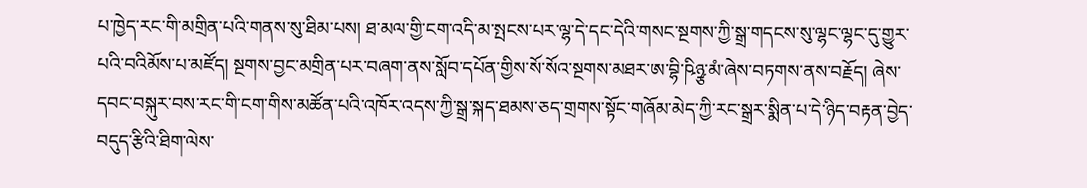པ་ཁྱེད་རང་གི་མགྲིན་པའི་གནས་སུ་ཐིམ་པས། ཐ་མལ་གྱི་ངག་འདི་མ་སྤངས་པར་ལྷ་དེ་དང་དེའི་གསང་སྔགས་ཀྱི་སྒྲ་གདངས་སུ་ལྷང་ལྷང་དུ་གྱུར་པའི་བའིམོས་པ་མཛོད། སྔགས་བྱང་མགྲིན་པར་བཞག་ནས་སློབ་དཔོན་གྱིས་སོ་སོའ་སྔགས་མཐར་ཨ་བྷི་ཥིཉྩ་མཾ་ཞེས་བཏགས་ནས་བརྗོད། ཞེས་དབང་བསྐུར་བས་རང་གི་ངག་གིས་མཚོན་པའི་འཁོར་འདས་ཀྱི་སྒྲ་སྐད་ཐམས་ཅད་གྲགས་སྟོང་གཞོམ་མེད་ཀྱི་རང་སྒྲར་སྨིན་པ་དེ་ཉིད་བརྟན་བྱེད་བདུད་རྩིའི་ཐིག་ལེས་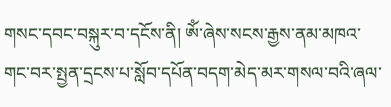གསང་དབང་བསྐུར་བ་དངོས་ནི། ༀ་ཞེས་སངས་རྒྱས་ནམ་མཁའ་གང་བར་སྤྱན་དྲངས་པ་སློབ་དཔོན་བདག་མེད་མར་གསལ་བའི་ཞལ་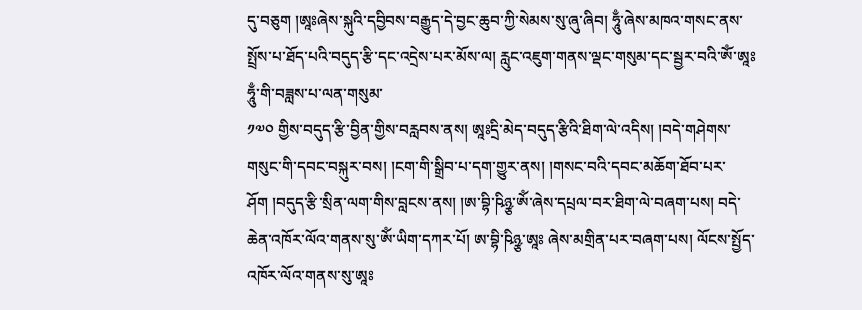དུ་བཅུག །ཨཱཿཞེས་སྐུའི་དབྱིབས་བརྒྱུད་དེ་བྱང་ཆུབ་ཀྱི་སེམས་སུ་ཞུ་ཞིབ། ཧཱུྃ་ཞེས་མཁའ་གསང་ནས་སྤྲོས་པ་ཐོད་པའི་བདུད་རྩི་དང་འདྲེས་པར་མོས་ལ། རླུང་འཇུག་གནས་ལྡང་གསུམ་དང་སྦྱར་བའི་ༀ་ཨཱཿཧཱུྃ་གི་བཟླས་པ་ལན་གསུམ་
༡༧༠ གྱིས་བདུད་རྩི་བྱིན་གྱིས་བརླབས་ནས། ཨཱཿདྲི་མེད་བདུད་རྩིའི་ཐིག་ལེ་འདིས། །བདེ་གཤེགས་གསུང་གི་དབང་བསྐུར་བས། །ངག་གི་སྒྲིབ་པ་དག་གྱུར་ནས། །གསང་བའི་དབང་མཆོག་ཐོབ་པར་ཤོག །བདུད་རྩི་སྲིན་ལག་གིས་བླངས་ནས། །ཨ་བྷི་ཥིཉྩ་ༀ་ཞེས་དཔྲལ་བར་ཐིག་ལེ་བཞག་པས། བདེ་ཆེན་འཁོར་ལོའ་གནས་སུ་ༀ་ཡིག་དཀར་པོ། ཨ་བྷི་ཥིཉྩ་ཨཱཿ ཞེས་མགྲིན་པར་བཞག་པས། ལོངས་སྤྱོད་འཁོར་ལོའ་གནས་སུ་ཨཱཿ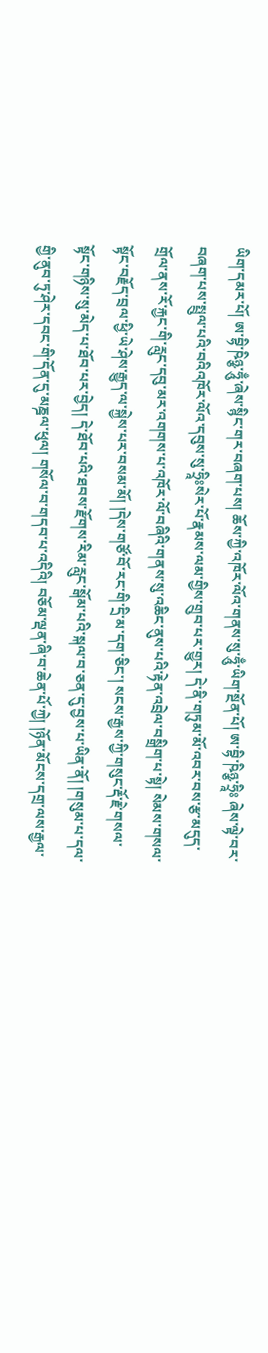ཡིག་དམར་པོ། ཨ་བྷི་ཥིཉྩ་ཧཱུྃ་ཞེས་སྙིང་གར་བཞག་པས། ཆོས་ཀྱི་འཁོར་ལོའ་གནས་སུ་ཧཱུྃ་ཡིག་སྔོན་པོ། ཨ་བྷི་ཥིཉྩ་ཧྲཱིཿ ཞེས་ལྟེ་བར་བཞག་པས་སྤྲུལ་པའི་བའིའཁོར་ལོའ་དབུས་སུ་ཧྲཱིཿསེར་པོ་རྣམས་ལམ་གྱིས་གྲུབ་པར་གྱུར། དེ་ནི་གཏུམ་མོ་འབར་བས་རྩ་མདུད་གྲོལ་ནས་རོ་རྐྱང་གི་རླུང་དབུ་མར་འགགས་པ་འཁོར་ལོ་བཞིའི་གནས་སུ་འཆིང་ནུས་པའི་རྟེན་འབྲེལ་བསྒྲིག་པ་སྟེ། སེམས་གསལ་སྟོང་བརྗོད་བྲལ་ཕྱི་ཡེ་ཤེས་རྒྱུད་ལ་སྐྱེས་པར་བསམ་མོ། །དེས་གཙོ་བོ་རང་གི་དྲི་མ་དག་ཅིང་། སངས་རྒྱས་ཀྱི་གསུང་རྡོ་རྗེ་གསལ་སྟོང་གཉིས་སུ་མེད་པ་ཐོབ་པར་བྱེད། དེ་ཐོབ་པའི་ཐབས་རྫོགས་རིམ་རླུང་སྒོམ་པའི་སྐལ་བ་ཅན་དུ་བྱས་པ་ཡིན་ནོ། །གསུམ་པ་དལ་གྱི་ནུབ་ཏུ་ཤེར་དབང་གི་དོན་དུ་མཎྜལ་ཕུལ། གསོལ་བ་གདབ་པ་འདིའི། བཅོམ་ལྡན་ཞི་བ་ཆེན་པོ་ཀྱེ། །ཉོན་མོངས་དགྲ་ལས་རྒྱལ་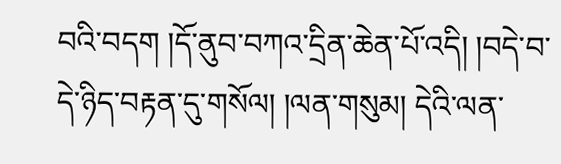བའི་བདག །དོ་ནུབ་བཀའ་དྲིན་ཆེན་པོ་འདི། །བདེ་བ་དེ་ཉིད་བརྟན་དུ་གསོལ། །ལན་གསུམ། དེའི་ལན་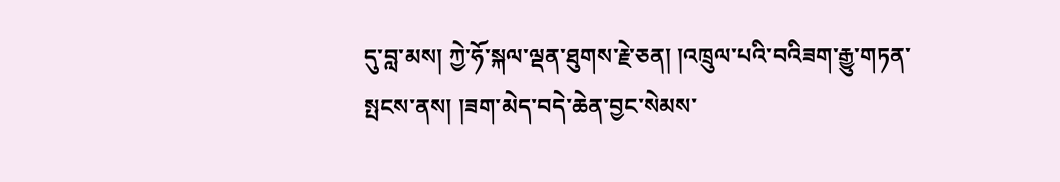དུ་བླ་མས། ཀྱེ་ཧོ་སྐལ་ལྡན་ཐུགས་རྗེ་ཅན། །འཁྲུལ་པའི་བའིཟག་རྒྱུ་གཏན་སྤངས་ནས། །ཟག་མེད་བདེ་ཆེན་བྱང་སེམས་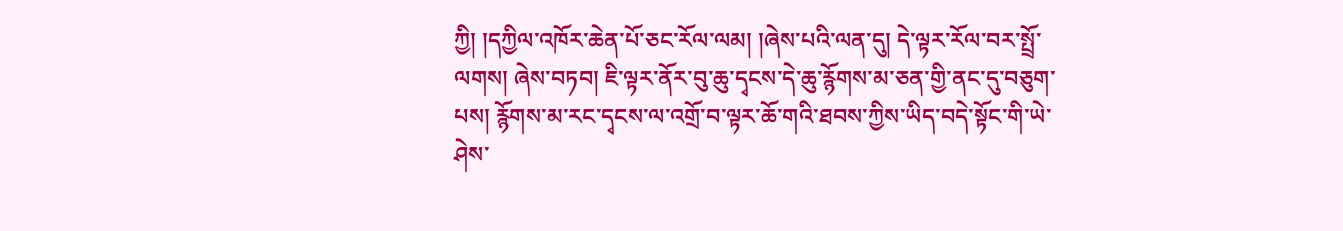ཀྱི། །དཀྱིལ་འཁོར་ཆེན་པོ་ཅང་རོལ་ལམ། །ཞེས་པའི་ལན་དུ། དེ་ལྟར་རོལ་བར་སྤྲོ་ལགས། ཞེས་བཏབ། ཇི་ལྟར་ནོར་བུ་ཆུ་དྭངས་དེ་ཆུ་རྙོགས་མ་ཅན་གྱི་ནང་དུ་བཅུག་པས། རྙོགས་མ་རང་དྭངས་ལ་འགྲོ་བ་ལྟར་ཆོ་གའི་ཐབས་ཀྱིས་ཡིད་བདེ་སྟོང་གི་ཡེ་ཤེས་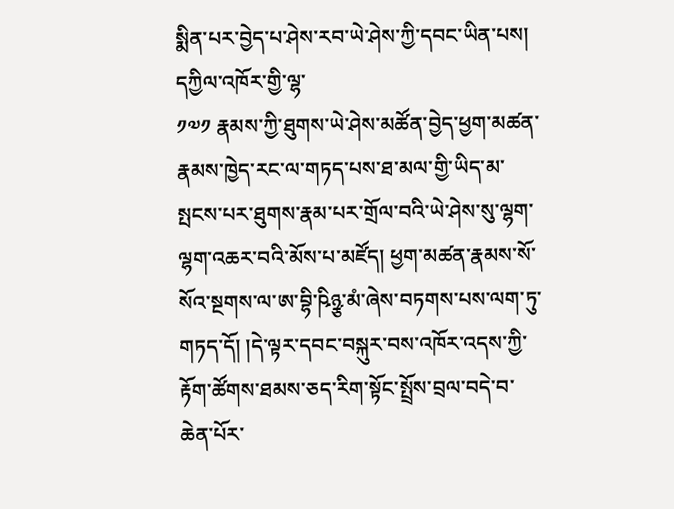སྨིན་པར་བྱེད་པ་ཤེས་རབ་ཡེ་ཤེས་ཀྱི་དབང་ཡིན་པས། དཀྱིལ་འཁོར་གྱི་ལྷ་
༡༧༡ རྣམས་ཀྱི་ཐུགས་ཡེ་ཤེས་མཚོན་བྱེད་ཕྱག་མཚན་རྣམས་ཁྱེད་རང་ལ་གཏད་པས་ཐ་མལ་གྱི་ཡིད་མ་སྤངས་པར་ཐུགས་རྣམ་པར་གྲོལ་བའི་ཡེ་ཤེས་སུ་ལྷག་ལྷག་འཆར་བའི་མོས་པ་མཛོད། ཕྱག་མཚན་རྣམས་སོ་སོའ་སྔགས་ལ་ཨ་བྷི་ཥིཉྩ་མཾ་ཞེས་བཏགས་པས་ལག་ཏུ་གཏད་དོ། །དེ་ལྟར་དབང་བསྐུར་བས་འཁོར་འདས་ཀྱི་རྟོག་ཚོགས་ཐམས་ཅད་རིག་སྟོང་སྤྲོས་བྲལ་བདེ་བ་ཆེན་པོར་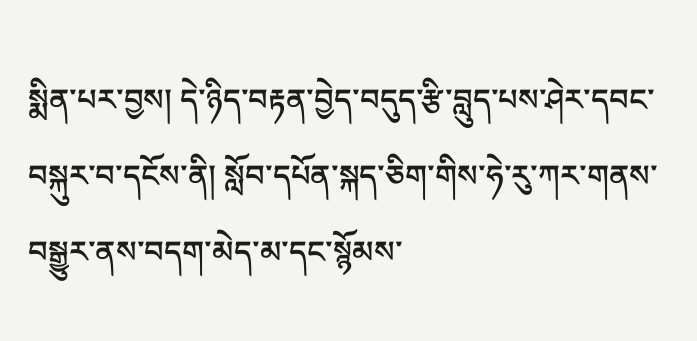སྨིན་པར་བྱས། དེ་ཉིད་བརྟན་བྱེད་བདུད་རྩི་བླུད་པས་ཤེར་དབང་བསྐུར་བ་དངོས་ནི། སློབ་དཔོན་སྐད་ཅིག་གིས་ཧེ་རུ་ཀར་གནས་བསྒྱུར་ནས་བདག་མེད་མ་དང་སྙོམས་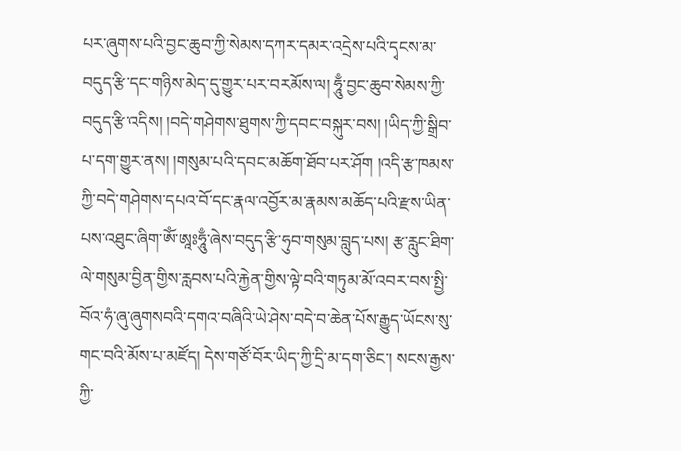པར་ཞུགས་པའི་བྱང་ཆུབ་ཀྱི་སེམས་དཀར་དམར་འདྲེས་པའི་དྭངས་མ་བདུད་རྩི་དང་གཉིས་མེད་དུ་གྱུར་པར་བརམོས་ལ། ཧཱུྃ་བྱང་ཆུབ་སེམས་ཀྱི་བདུད་རྩི་འདིས། །བདེ་གཤེགས་ཐུགས་ཀྱི་དབང་བསྐུར་བས། །ཡིད་ཀྱི་སྒྲིབ་པ་དག་གྱུར་ནས། །གསུམ་པའི་དབང་མཆོག་ཐོབ་པར་ཤོག །འདི་རྩ་ཁམས་ཀྱི་བདེ་གཤེགས་དཔའ་བོ་དང་རྣལ་འབྱོར་མ་རྣམས་མཆོད་པའི་རྫས་ཡིན་པས་འཐུང་ཞིག་ༀ་ཨཱཿཧཱུྃ་ཞེས་བདུད་རྩི་ཧུབ་གསུམ་བླུད་པས། རྩ་རླུང་ཐིག་ལེ་གསུམ་བྱིན་གྱིས་རླབས་པའི་རྐྱེན་གྱིས་ལྟེ་བའི་གཏུམ་མོ་འབར་བས་སྤྱི་བོའ་ཧཾ་ཞུ་ཞུགསབའི་དགའ་བཞིའི་ཡེ་ཤེས་བདེ་བ་ཆེན་པོས་རྒྱུད་ཡོངས་སུ་གང་བའི་མོས་པ་མཛོད། དེས་གཙོ་བོར་ཡིད་ཀྱི་དྲི་མ་དག་ཅིང་། སངས་རྒྱས་ཀྱི་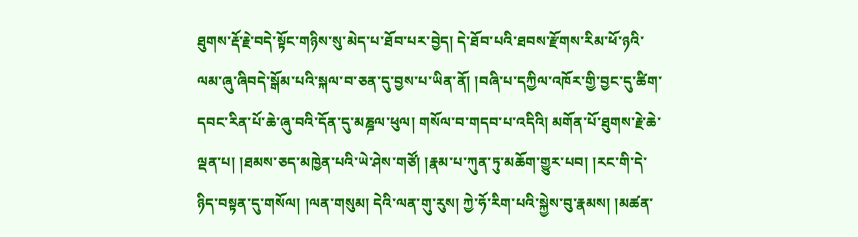ཐུགས་རྡོ་རྗེ་བདེ་སྟོང་གཉིས་སུ་མེད་པ་ཐོབ་པར་བྱེད། དེ་ཐོབ་པའི་ཐབས་རྫོགས་རིམ་ཕོ་ཉའི་ལམ་ཞུ་ཞིབདེ་སྒོམ་པའི་སྐལ་བ་ཅན་དུ་བྱས་པ་ཡིན་ནོ། །བཞི་པ་དཀྱིལ་འཁོར་གྱི་བྱང་དུ་ཚིག་དབང་རིན་པོ་ཆེ་ཞུ་བའི་དོན་དུ་མཎྜལ་ཕུལ། གསོལ་བ་གདབ་པ་འདིའི། མགོན་པོ་ཐུགས་རྗེ་ཆེ་ལྡན་པ། །ཐམས་ཅད་མཁྱེན་པའི་ཡེ་ཤེས་གཙོ། །རྣམ་པ་ཀུན་ཏུ་མཆོག་གྱུར་པབ། །རང་གི་དེ་ཉིད་བསྟན་དུ་གསོལ། །ལན་གསུམ། དེའི་ལན་གུ་རུས། ཀྱེ་ཧོ་རིག་པའི་སྐྱེས་བུ་རྣམས། །མཚན་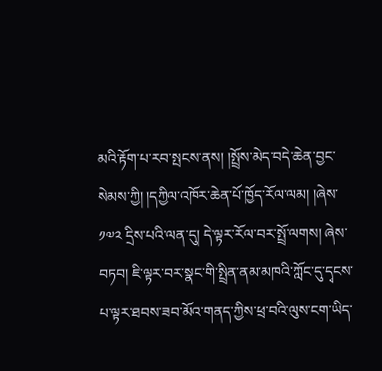མའི་རྟོག་པ་རབ་སྤངས་ནས། །སྤྲོས་མེད་བདེ་ཆེན་བྱང་སེམས་ཀྱི། །དཀྱིལ་འཁོར་ཆེན་པོ་ཁྱོད་རོལ་ལམ། །ཞེས་
༡༧༢ དྲིས་པའི་ལན་དུ། དེ་ལྟར་རོལ་བར་སྤྲོ་ལགས། ཞེས་བཏབ། ཇི་ལྟར་བར་སྣང་གི་སྤྲིན་ནམ་མཁའི་ཀློང་དུ་དྭངས་པ་ལྟར་ཐབས་ཟབ་མོའ་གནད་ཀྱིས་ཕྲ་བའི་ལུས་ངག་ཡིད་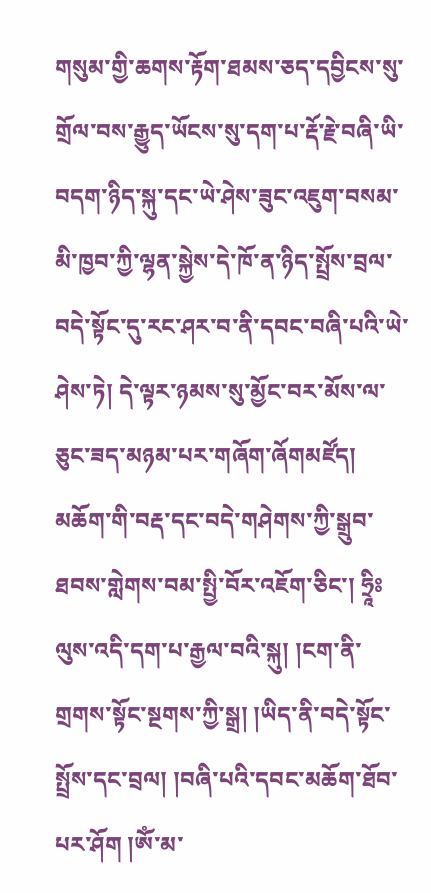གསུམ་གྱི་ཆགས་རྟོག་ཐམས་ཅད་དབྱིངས་སུ་གྲོལ་བས་རྒྱུད་ཡོངས་སུ་དག་པ་རྡོ་རྗེ་བཞི་ཡི་བདག་ཉིད་སྐུ་དང་ཡེ་ཤེས་ཟུང་འཇུག་བསམ་མི་ཁྱབ་ཀྱི་ལྷན་སྐྱེས་དེ་ཁོ་ན་ཉིད་སྤྲོས་བྲལ་བདེ་སྟོང་དུ་རང་ཤར་བ་ནི་དབང་བཞི་པའི་ཡེ་ཤེས་ཏེ། དེ་ལྟར་ཉམས་སུ་མྱོང་བར་མོས་ལ་ཅུང་ཟད་མཉམ་པར་གཞོག་ཞོགམཛོད། མཆོག་གི་བརྡ་དང་བདེ་གཤེགས་ཀྱི་སྒྲུབ་ཐབས་གླེགས་བམ་སྤྱི་བོར་འཇོག་ཅིང་། ཧྲཱིཿལུས་འདི་དག་པ་རྒྱལ་བའི་སྐུ། །ངག་ནི་གྲགས་སྟོང་སྔགས་ཀྱི་སྒྲ། །ཡིད་ནི་བདེ་སྟོང་སྤྲོས་དང་བྲལ། །བཞི་པའི་དབང་མཆོག་ཐོབ་པར་ཤོག །ༀ་མ་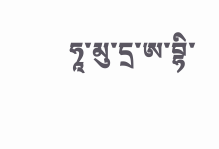ཧཱ་མུ་དྲ་ཨ་བྷི་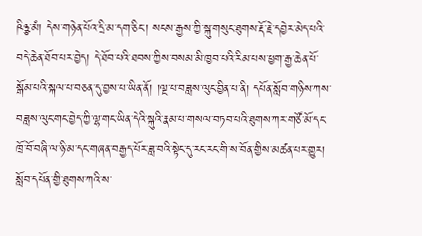ཥིཉྩ་མཾ། དེས་གཉེན་པོའ་དྲི་མ་དག་ཅིང་། སངས་རྒྱས་ཀྱི་སྐུ་གསུང་ཐུགས་རྡོ་རྗེ་དབྱེར་མེད་པའི་བདེ་ཆེན་ཐོབ་པར་བྱེད། དེ་ཐོབ་པའི་ཐབས་ཀྱིས་བསམ་མི་ཁྱབ་པའི་རིམ་པས་ཕྱག་རྒྱ་ཆེན་པོ་སྒོམ་པའི་སྐལ་པ་བཅན་དུ་བྱས་པ་ཡིན་ནོ། །ལྔ་པ་བཟླས་ལུང་བྱིན་པ་ནི། དཔོན་སློབ་གཉིས་ཀས་བཟླས་ལུང་གང་བྱེད་ཀྱི་ལྷ་གང་ཡིན་དེའི་སྐུའི་རྣམ་པ་གསལ་བཏབ་པའི་ཐུགས་ཀར་གཙོ་མོ་དང་ཁྲོ་བོ་བཞི་ལ་ཉི་མ་དང་གཞན་བརྒྱད་པོར་ཟླ་བའི་སྟེང་དུ་རང་རང་གི་ས་བོན་གྱིས་མཚན་པར་གྱུར། སློབ་དཔོན་གྱི་ཐུགས་ཀའི་ས་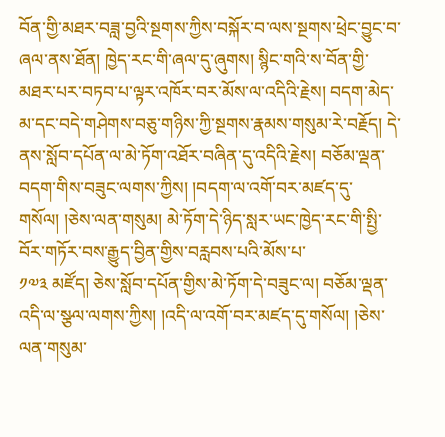བོན་གྱི་མཐར་བཟླ་བྱའི་སྔགས་ཀྱིས་བསྐོར་བ་ལས་སྔགས་ཕྲེང་བྱུང་བ་ཞལ་ནས་ཐོན། ཁྱེད་རང་གི་ཞལ་དུ་ཞུགས། སྙིང་གའི་ས་བོན་གྱི་མཐར་པར་བཏབ་པ་ལྟར་འཁོར་བར་མོས་ལ་འདིའི་རྗེས། བདག་མེད་མ་དང་བདེ་གཤེགས་བཅུ་གཉིས་ཀྱི་སྔགས་རྣམས་གསུམ་རེ་བརྗོད། དེ་ནས་སློབ་དཔོན་ལ་མེ་ཏོག་འཐོར་བཞིན་དུ་འདིའི་རྗེས། བཅོམ་ལྡན་བདག་གིས་བཟུང་ལགས་ཀྱིས། །བདག་ལ་འགོ་བར་མཛད་དུ་གསོལ། །ཅེས་ལན་གསུམ། མེ་ཏོག་དེ་ཉིད་སླར་ཡང་ཁྱེད་རང་གི་སྤྱི་བོར་གཏོར་བས་རྒྱུད་བྱིན་གྱིས་བརླབས་པའི་མོས་པ་
༡༧༣ མཛོད། ཅེས་སློབ་དཔོན་གྱིས་མེ་ཏོག་དེ་བཟུང་ལ། བཅོམ་ལྡན་འདི་ལ་སྩལ་ལགས་ཀྱིས། །འདི་ལ་འགོ་བར་མཛད་དུ་གསོལ། །ཅེས་ལན་གསུམ་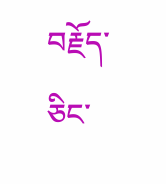བརྗོད་ཅིང་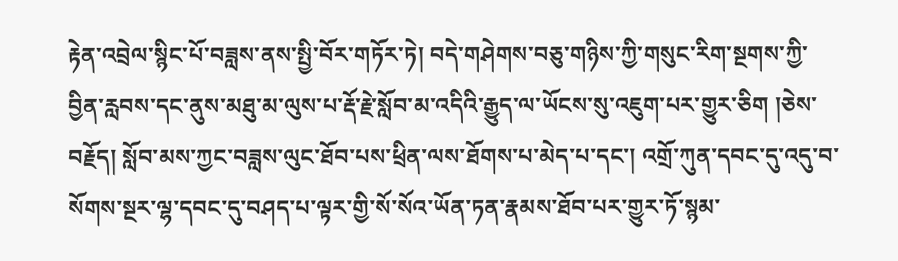རྟེན་འབྲེལ་སྙིང་པོ་བཟླས་ནས་སྤྱི་བོར་གཏོར་ཏེ། བདེ་གཤེགས་བཅུ་གཉིས་ཀྱི་གསུང་རིག་སྔགས་ཀྱི་བྱིན་རླབས་དང་ནུས་མཐུ་མ་ལུས་པ་རྡོ་རྗེ་སློབ་མ་འདིའི་རྒྱུད་ལ་ཡོངས་སུ་འཇུག་པར་གྱུར་ཅིག །ཅེས་བརྗོད། སློབ་མས་ཀྱང་བཟླས་ལུང་ཐོབ་པས་ཕྲིན་ལས་ཐོགས་པ་མེད་པ་དང་། འགྲོ་ཀུན་དབང་དུ་འདུ་བ་སོགས་སྔར་ལྷ་དབང་དུ་བཤད་པ་ལྟར་གྱི་སོ་སོའ་ཡོན་ཏན་རྣམས་ཐོབ་པར་གྱུར་ཏོ་སྙམ་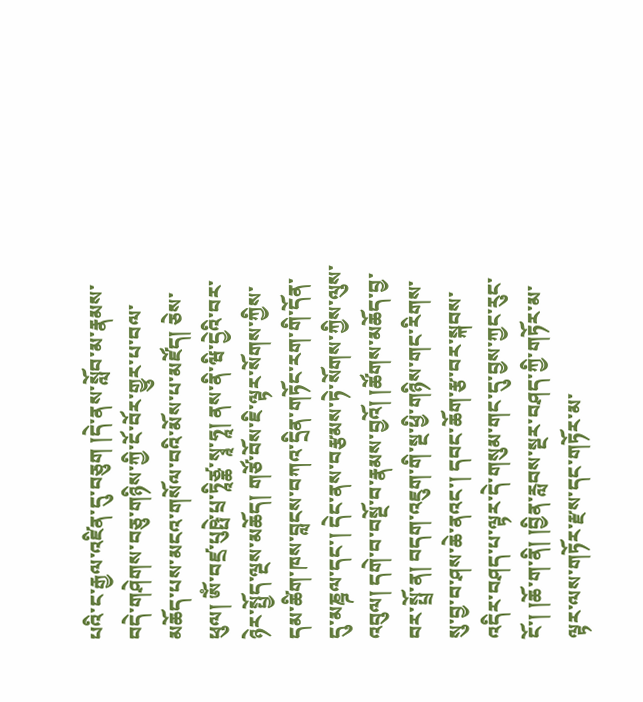པའི་ང་རྒྱལ་འཛིན་དུ་བཅུག །དེ་ནས་སློབ་མ་རྣམས་བདེ་གཤེགས་བཅུ་གཉིས་ཀྱི་ངོ་བོར་གྱུར་པ་བལ་མཆོད་པས་མངའ་གསོལ་བའི་མོས་པ་མཛོད། ཅེས་ཕུལ། ༀ་བཛྲ་པུཥྤེ་པྲ་ཏཱིཙྪ་སྭཱ་ཧཱ། ནས་ནི་ཝི་དྱེའི་བར་ཉེར་སྤྱོད་ལྔས་མཆོད། གཙོ་བོས་ཇི་ལྟར་སོགས་ཀྱིས་དམ་ཚིག་ཁས་བླངས་བཀའ་དྲིན་གཏོང་རག་གི་དོན་དུ་མཎྜལ་དང་། དེང་ནས་བརྩམས་ཏེ་སོགས་ཀྱིས་ལུས་འབུལ། དགེ་བ་བསྔོ་བ་རྣམས་བྱའོ། །ཚོགས་མཆོད་བྱ་བར་སྤྲོ་ན། བདག་འཇུག་གི་སྔ་ཕྱི་གཉིས་གང་རིགས་སུ་བྱ་བ་ཤས་ཆེ་ནའང་། དབང་ཆོག་རྩ་བར་སྐབས་འདིར་བཤད་པ་ལྟར་དེ་གསུམ་གང་དུ་བྱས་ཀྱང་རུང་ངོ་། །ཆོ་ག་ནི། །བྱིན་རླབས་སྔར་བཤད་ཀྱི་གཏོར་མ་ལྟར་ལས་གཏོར་རྫས་དང་གཏོར་མ་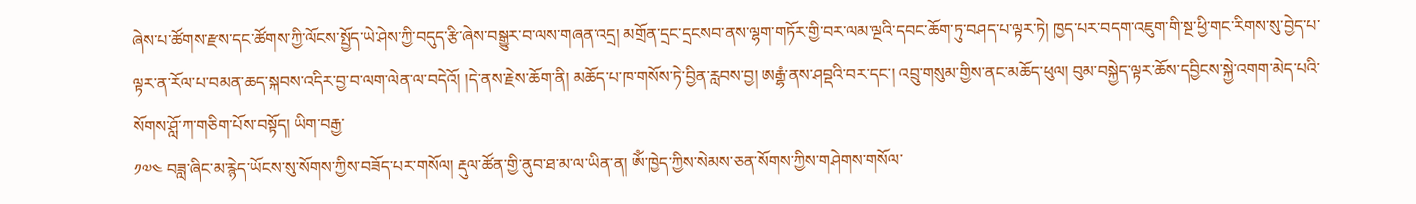ཞེས་པ་ཚོགས་རྫས་དང་ཚོགས་ཀྱི་ལོངས་སྤྱོད་ཡེ་ཤེས་ཀྱི་བདུད་རྩི་ཞེས་བསྒྱུར་བ་ལས་གཞན་འདྲ། མགྲོན་དྲང་དྲངསབ་ནས་ལྷག་གཏོར་གྱི་བར་ལམ་ལྔའི་དབང་ཆོག་ཏུ་བཤད་པ་ལྟར་ཏེ། ཁྱད་པར་བདག་འཇུག་གི་སྔ་ཕྱི་གང་རིགས་སུ་བྱེད་པ་ལྟར་ན་རོལ་པ་བམན་ཆད་སྐབས་འདིར་བྱ་བ་ལག་ལེན་ལ་བདེའོ། །དེ་ནས་རྗེས་ཆོག་ནི། མཆོད་པ་ཁ་གསོས་ཏེ་བྱིན་རླབས་བྱ། ཨརྒྷཾ་ནས་ཤབྡའི་བར་དང་། འབྲུ་གསུམ་གྱིས་ནང་མཆོད་ཕུལ། བུམ་བསྐྱེད་ལྟར་ཆོས་དབྱིངས་སྐྱེ་འགག་མེད་པའི་སོགས་ཤློ་ཀ་གཅིག་པོས་བསྟོད། ཡིག་བརྒྱ་
༡༧༤ བཟླ་ཞིང་མ་རྙེད་ཡོངས་སུ་སོགས་ཀྱིས་བཟོད་པར་གསོལ། རྡུལ་ཚོན་གྱི་ནུབ་ཐ་མ་ལ་ཡིན་ན། ༀ་ཁྱེད་ཀྱིས་སེམས་ཅན་སོགས་ཀྱིས་གཤེགས་གསོལ་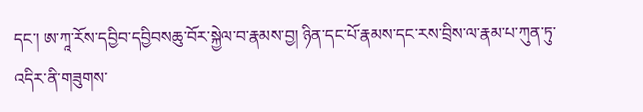དང་། ཨ་ཀཱ་རོས་དབྱིབ་དབྱིབསཆུ་བོར་སྐྱེལ་བ་རྣམས་བྱ། ཉིན་དང་པོ་རྣམས་དང་རས་བྲིས་ལ་རྣམ་པ་ཀུན་ཏུ་འདིར་ནི་གཟུགས་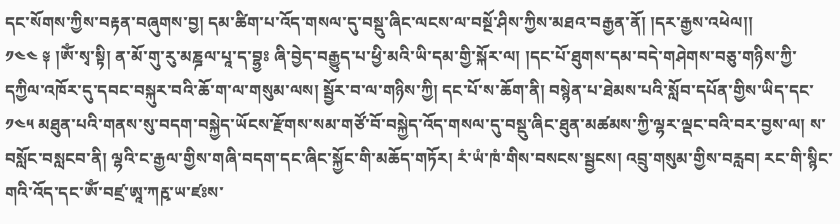དང་སོགས་ཀྱིས་བརྟན་བཞུགས་བྱ། དམ་ཚིག་པ་འོད་གསལ་དུ་བསྡུ་ཞིང་ལངས་ལ་བསྔོ་ཤིས་ཀྱིས་མཐའ་བརྒྱན་ནོ། །དར་རྒྱས་འཕེལ།།
༡༤༤ ༈ །ༀ་སྭ་སྟི། ན་མོ་གུ་རུ་མཎྜལ་པཱ་ད་བྷྱཿ ཞི་བྱེད་བརྒྱུད་པ་ཕྱི་མའི་ཡི་དམ་གྱི་སྐོར་ལ། །དང་པོ་ཐུགས་དམ་བདེ་གཤེགས་བཅུ་གཉིས་ཀྱི་དཀྱིལ་འཁོར་དུ་དབང་བསྐུར་བའི་ཆོ་ག་ལ་གསུམ་ལས། སྦྱོར་བ་ལ་གཉིས་ཀྱི། དང་པོ་ས་ཆོག་ནི། བསྙེན་པ་ཐེམས་པའི་སློབ་དཔོན་གྱིས་ཡིད་དང་
༡༤༥ མཐུན་པའི་གནས་སུ་བདག་བསྐྱེད་ཡོངས་རྫོགས་སམ་གཙོ་བོ་བསྐྱེད་འོད་གསལ་དུ་བསྡུ་ཞིང་ཐུན་མཚམས་ཀྱི་ལྷར་ལྡང་བའི་བར་བྱས་ལ། ས་བསློང་བསླངབ་ནི། ལྷའི་ང་རྒྱལ་གྱིས་གཞི་བདག་དང་ཞིང་སྐྱོང་གི་མཆོད་གཏོར། རཾ་ཡཾ་ཁཾ་གིས་བསངས་སྦྱངས། འབྲུ་གསུམ་གྱིས་བརླབ། རང་གི་སྙིང་གའི་འོད་དང་ༀ་བཛྲ་ཨཱ་ཀརྵ་ཡ་ཛཿས་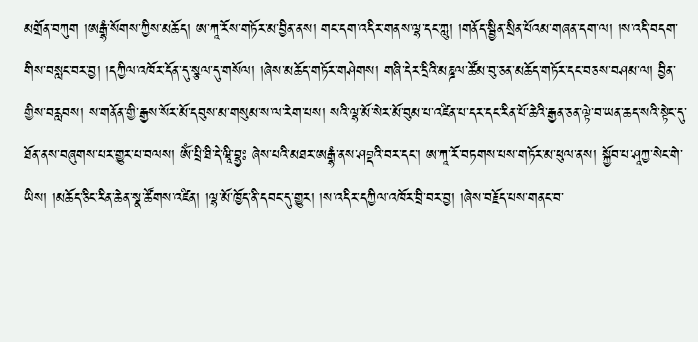མགྲོན་བཀུག །ཨརྒྷཾ་སོགས་ཀྱིས་མཆོད། ཨ་ཀཱ་རོས་གཏོར་མ་བྱིན་ནས། གང་དག་འདིར་གནས་ལྷ་དང་ཀླུ། །གནོད་སྦྱིན་སྲིན་པོའམ་གཞན་དག་ལ། །ས་འདི་བདག་གིས་བསླང་བར་བྱ། །དཀྱིལ་འཁོར་དོན་དུ་སྩལ་དུ་གསོལ། །ཞེས་མཆོད་གཏོར་གཤེགས། གཞི་དེར་དྲིའི་མཎྜལ་ཚོམ་བུ་ཅན་མཆོད་གཏོར་དང་བཅས་བཤམ་ལ། བྱིན་གྱིས་བརླབས། ས་གནོན་གྱི་རྒྱས་སོར་མོ་དབུས་མ་གསུམ་ས་ལ་རེག་པས། སའི་ལྷ་མོ་སེར་མོ་བུམ་པ་འཛིན་པ་དར་དང་རིན་པོ་ཆེའི་རྒྱན་ཅན་ལྟེ་བ་ཡན་ཆད་སའི་སྟེང་དུ་ཐོན་ནས་བཞུགས་པར་གྱུར་པ་བལས། ༀ་པྲི་ཐི་དེ་ཝཱི་བྷྱཿ ཞེས་པའི་མཐར་ཨརྒྷཾ་ནས་ཤབྡའི་བར་དང་། ཨ་ཀཱ་རོ་བཏགས་པས་གཏོར་མ་ཕུལ་ནས། སྐྱོབ་པ་ཤཱཀྱ་སེང་གེ་ཡིས། །མཆོད་ཅིང་རིན་ཆེན་སྣ་ཚོགས་འཛིན། །ལྷ་མོ་ཁྱོད་ནི་དབང་དུ་གྱུར། །ས་འདིར་དཀྱིལ་འཁོར་བྲི་བར་བྱ། །ཞེས་བརྗོད་པས་གནང་བ་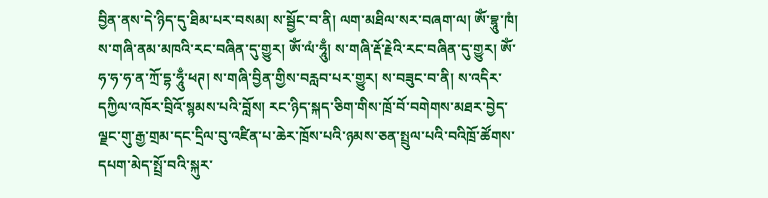བྱིན་ནས་དེ་ཉིད་དུ་ཐིམ་པར་བསམ། ས་སྦྱོང་བ་ནི། ལག་མཐིལ་སར་བཞག་ལ། ༀ་བྷཱུ་ཁཾ། ས་གཞི་ནམ་མཁའི་རང་བཞིན་དུ་གྱུར། ༀ་ལཾ་ཧཱུྃ། ས་གཞི་རྡོ་རྗེའི་རང་བཞིན་དུ་གྱུར། ༀ་ཧ་ཧ་ཧ་ན་ཀྲོ་དྷ་ཧཱུྃ་ཕཊ། ས་གཞི་བྱིན་གྱིས་བརླབ་པར་གྱུར། ས་བཟུང་བ་ནི། ས་འདིར་དཀྱིལ་འཁོར་བྲིའོ་སྙམས་པའི་བློས། རང་ཉིད་སྐད་ཅིག་གིས་ཁྲོ་བོ་བགེགས་མཐར་བྱེད་ལྗང་གུ་རྒྱ་གྲམ་དང་དྲིལ་བུ་འཛིན་པ་ཆེར་ཁྲོས་པའི་ཉམས་ཅན་སྤྲུལ་པའི་བའིཁྲོ་ཚོགས་དཔག་མེད་སྤྲོ་བའི་སྐུར་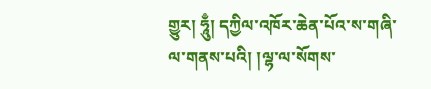གྱུར། ཧཱུྃ། དཀྱིལ་འཁོར་ཆེན་པོའ་ས་གཞི་ལ་གནས་པའི། །ལྷ་ལ་སོགས་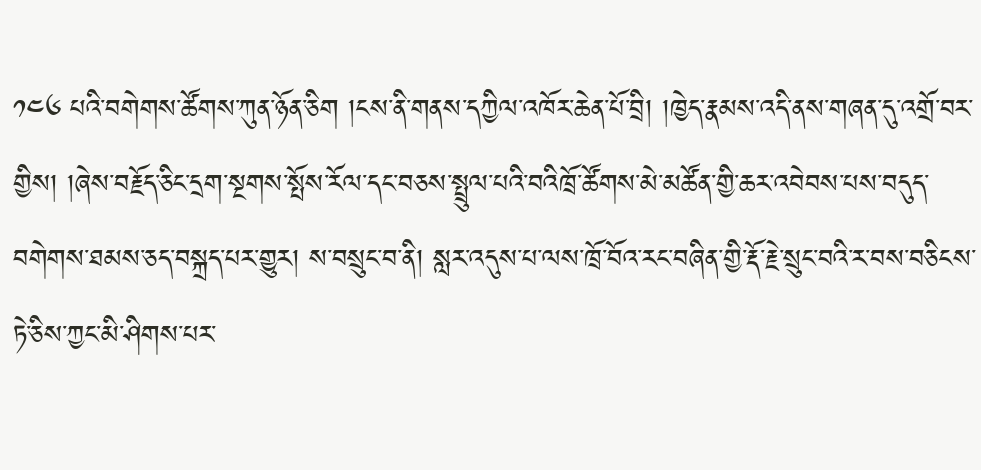༡༤༦ པའི་བགེགས་ཚོགས་ཀུན་ཉོན་ཅིག །ངས་ནི་གནས་དཀྱིལ་འཁོར་ཆེན་པོ་བྲི། །ཁྱེད་རྣམས་འདི་ནས་གཞན་དུ་འགྲོ་བར་གྱིས། །ཞེས་བརྗོད་ཅིང་དྲག་སྔགས་སྤོས་རོལ་དང་བཅས་སྤྲུལ་པའི་བའིཁྲོ་ཚོགས་མེ་མཚོན་གྱི་ཆར་འབེབས་པས་བདུད་བགེགས་ཐམས་ཅད་བསྐྲད་པར་གྱུར། ས་བསྲུང་བ་ནི། སླར་འདུས་པ་ལས་ཁྲོ་བོའ་རང་བཞིན་གྱི་རྡོ་རྗེ་སྲུང་བའི་ར་བས་བཅིངས་ཏེ་ཅིས་ཀྱང་མི་ཤིགས་པར་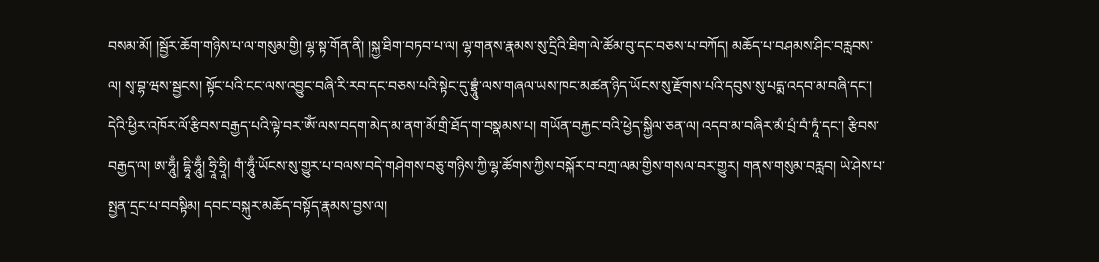བསམ་མོ། །སྦྱོར་ཆོག་གཉིས་པ་ལ་གསུམ་གྱི། ལྷ་སྟ་གོན་ནི། །སྐྱ་ཐིག་བཏབ་པ་ལ། ལྷ་གནས་རྣམས་སུ་དྲིའི་ཐིག་ལེ་ཚོམ་བུ་དང་བཅས་པ་བཀོད། མཆོད་པ་བཤམས་ཤིང་བརླབས་ལ། སྭ་བྷ་ཝས་སྦྱངས། སྟོང་པའི་ངང་ལས་འབྱུང་བཞི་རི་རབ་དང་བཅས་པའི་སྟེང་དུ་བྷྲཱུཾ་ལས་གཞལ་ཡས་ཁང་མཚན་ཉིད་ཡོངས་སུ་རྫོགས་པའི་དབུས་སུ་པདྨ་འདབ་མ་བཞི་དང་། དེའི་ཕྱིར་འཁོར་ལོ་རྩིབས་བརྒྱད་པའི་ལྟེ་བར་ༀ་ལས་བདག་མེད་མ་ནག་མོ་གྲི་ཐོད་ག་བསྣམས་པ། གཡོན་བརྐྱང་བའི་ཕྱེད་སྐྱིལ་ཅན་ལ། འདབ་མ་བཞིར་མཾ་པྲཾ་བཾ་ཏཱཾ་དང་། རྩིབས་བརྒྱད་ལ། ཨ་ཧཱུྃ། དྷཱི་ཧཱུྃ། ཧྲཱི་ཧྲཱི། གཾ་ཧཱུྃ་ཡོངས་སུ་གྱུར་པ་བལས་བདེ་གཤེགས་བཅུ་གཉིས་ཀྱི་ལྷ་ཚོགས་ཀྱིས་བསྐོར་བ་བཀྲ་ལམ་གྱིས་གསལ་བར་གྱུར། གནས་གསུམ་བརླབ། ཡེ་ཤེས་པ་སྤྱན་དྲང་པ་བབསྟིམ། དབང་བསྐུར་མཆོད་བསྟོད་རྣམས་བྱས་ལ།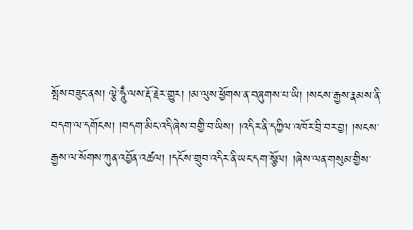སྤོས་བཟུང་ནས། ལྕེ་ཧཱུྃ་ལས་རྡོ་རྗེར་གྱུར། །མ་ལུས་ཕྱོགས་ན་བཞུགས་པ་ཡི། །སངས་རྒྱས་རྣམས་ནི་བདག་ལ་དགོངས། །བདག་མིང་འདི་ཞེས་བགྱི་བ་ཡིས། །འདིར་ནི་དཀྱིལ་འཁོར་བྲི་བར་བྱ། །སངས་རྒྱས་ལ་སོགས་ཀུན་འབྱོན་འཚལ། །དངོས་གྲུབ་འདིར་ནི་ཡང་དག་སྩོལ། །ཞེས་ལན་གསུམ་གྱིས་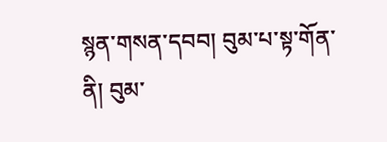སྙན་གསན་དབབ། བུམ་པ་སྟ་གོན་ནི། བུམ་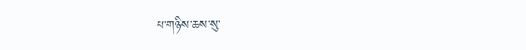པ་གཉིས་ཆས་སུ་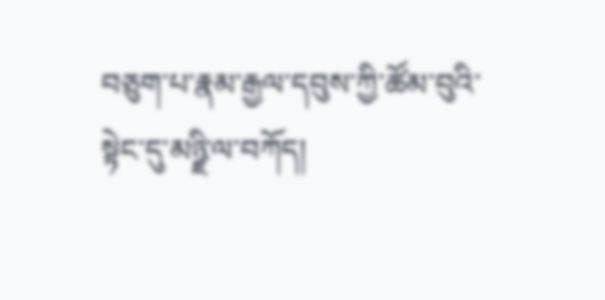བཅུག་པ་རྣམ་རྒྱལ་དབུས་ཀྱི་ཚོམ་བུའི་སྟེང་དུ་མཉྫི་ལ་བཀོད།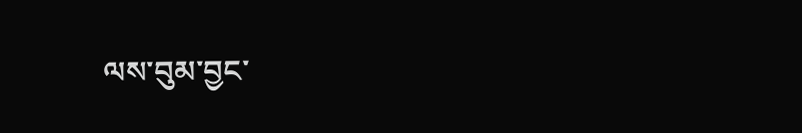ལས་བུམ་བྱང་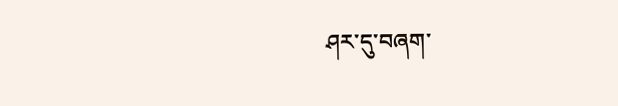ཤར་དུ་བཞག་